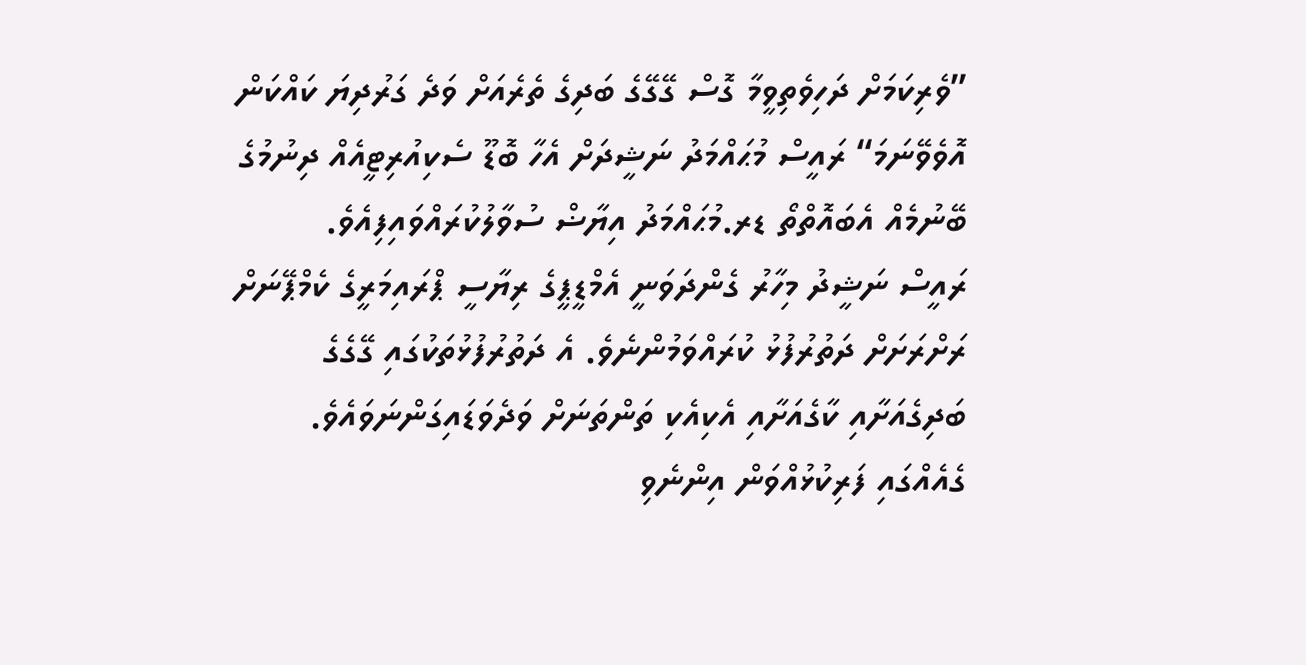”ވެރިކަމަށް ދަހިވެތިވީމާ ގޮސް ގޭގޭގެ ބަދިގެ ތެރެއަށް ވަދެ ގަރުދިޔަ ކައްކަން އޮވެވޭނަމަ“ ރައީސް މުޙައްމަދު ނަޝީދަށް އެހާ ބޮޑޫ ސެކިއުރިޓީއެއް ދިނުމުގެ ބޭނުމެއް އެބައޮތްތޯ ޑރ.މުޙައްމަދު އިޔާޟް ސުވާލުކުރައްވައިފިއެވެ.
ރައީސް ނަޝީދު މިހާރު ގެންދަވަނީ އެމްޑީޕީގެ ރިޔާސީ ޕްރައިމަރީގެ ކެމްޕޭނަށް ރަށްރަށަށް ދަތުރުފުޅު ކުރައްވަމުންނެވެ. އެ ދަތުރުފުޅުތަކުގައި ގޭގެގެ ބަދިގެއަށާއި ކާގެއަށާއި އެކިއެކި ތަންތަނަށް ވަދެވަޑައިގަންނަވައެވެ. ގެއެއްގައި ފަރިކުޅުއްވަން އިންނެވި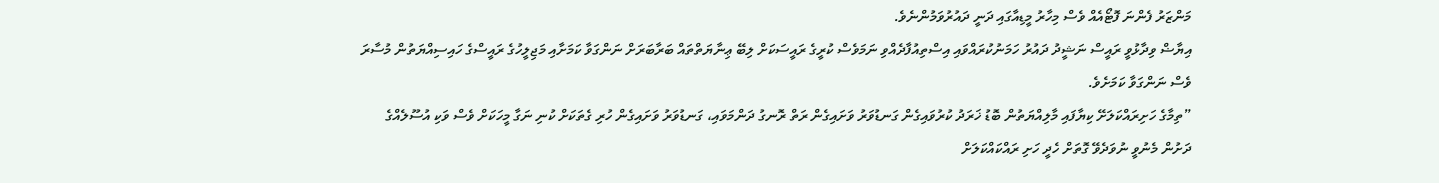މަންޒަރު ފެންނަ ފޮޓޯއެއް ވެސް މިހާރު މީޑިއާގައި ދަނީ ދައުރުވަމުންނެވެ.
އިޔާޟް ވިދާޅުވީ ރައީސް ނަޝީދު ދައުރު ހަމަނުކުރައްވައި އިސްތިއުފާދެއްވި ނަމަވެސް ކުރީގެ ރައީސަކަށް ލިބޭ ޢިނާޔަތްތައް ބަރާބަރަށް ނަންގަވާ ކަމަށާއި މަޖިލީހުގެ ރައީސްގެ ހައިސިއްޔަތުން މުސާރަ ވެސް ނަންގަވާ ކަމަށެވެ.
”ތިމާގެ ހަށިރައްކަލަށޭ ކިޔާފައި މާލިއްޔަތުން ބޮޑު ޚަރަދު ކުރުވައިގެން ގަނޑުވަރު ވަށައިގެން ރަތް ރޮނގު ދަންމަވައި، ގަނޑުވަރު ވަށައިގެން ހުރި ގެތަކަށް ކުނި ނަގާ މީހަކަށް ވެސް ވަކި އުސޫލެއްގެ ދަށުން މެނުވީ ނުވަދެވޭ ގޮތަށް ހެދީ ހަށި ރައްކައްކަލަށް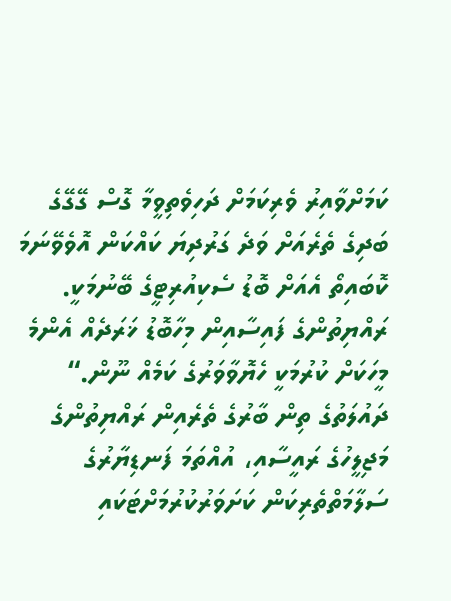ކަމަށްވާއިރު ވެރިކަމަށް ދަހިވެތިވީމާ ގޮސް ގޭގޭގެ ބަދިގެ ތެރެއަށް ވަދެ ގަރުދިޔަ ކައްކަން އޮވެވޭނަމަ ކޮބައިތޯ އެއަށް ބޮޑު ސެކިއުރިޓީގެ ބޭނުމަކީ. ރައްޔިތުންގެ ފައިސާއިން މިހާބޮޑު ޚަރަދެއް އެންމެ މީހަކަށް ކުރުމަކީ ހެޔޮވާވަރުގެ ކަމެއް ނޫން.“
ދައުލަތުގެ ތިން ބާރުގެ ތެރެއިން ރައްޔިތުންގެ މަޖިލީހުގެ ރައީސާއި، އުއްތަމަ ފަނޑިޔާރުގެ ސަލާމަތްތެރިކަން ކަށަވަރުކުރުމަށްޓަކައި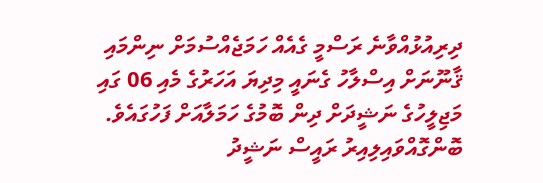ދިރިއުޅުއްވާނެ ރަސްމީ ގެއެއް ހަމަޖެއްސުމަށް ނިންމައި ޤާނޫނަށް އިސްލާހު ގެނައީ މިދިޔަ އަހަރުގެ މެއި 06 ގައި މަޖިލީހުގެ ނަޝީދަށް ދިން ބޮމުގެ ހަމަލާއަށް ފަހުގައެވެ. ބޮންގޮއްވައިލިއިރު ރައީސް ނަޝީދު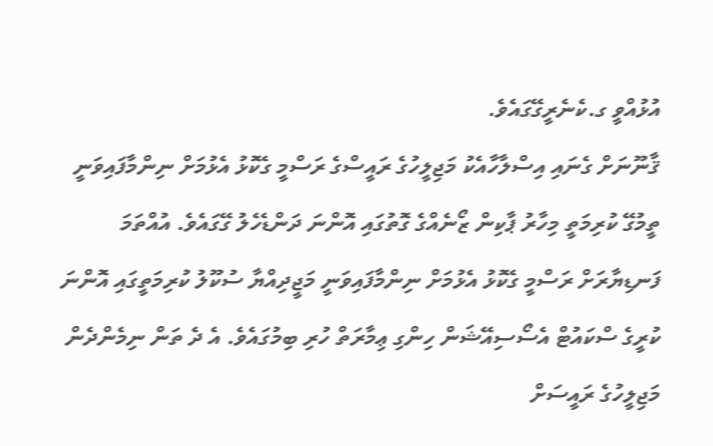އުޅުއްވީ ގ.ކެނެރީގޭގައެވެ.
ޤާނޫނަށް ގެނައި އިސްލާހާއެކު މަޖިލީހުގެ ރައީސްގެ ރަސްމީ ގެކޮޅު އެޅުމަށް ނިންމާފައިވަނީ ތީމުގޭ ކުރިމަތީ މިހާރު ޕާކިން ޒޯނެއްގެ ގޮތުގައި އޮންނަ ދަންޑެހެލު ގޭގައެވެ. އުއްތަމަ ފަނޑިޔާރަށް ރަސްމީ ގެކޮޅު އެޅުމަށް ނިންމާފައިވަނީ މަޖީދިއްޔާ ސުކޫލު ކުރިމަތީގައި އޮންނަ ކުރީގެ ސްކައުޓް އެސޯސިއޭޝަން ހިންގި ޢިމާރަތް ހުރި ބިމުގައެވެ. އެ ދެ ތަން ނިމެންދެން މަޖިލީހުގެ ރައީސަށް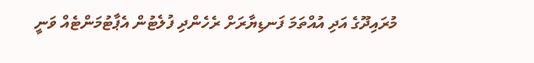މުރައިދޫގެ އަދި އުއްތަމަ ފަނޑިޔާރަށް ރެހެންދި ފުލެޓުން އެޕާޓުމަންޓެއް ވަނީ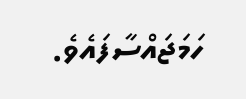ހަމަޖައްސާފައެވެ.